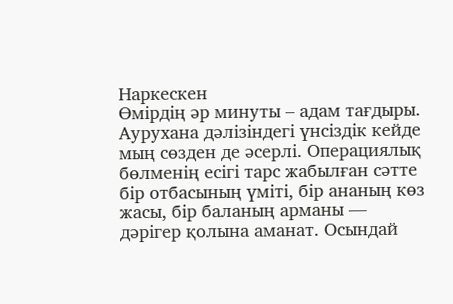Наркескен
Өмірдің әр минуты – адам тағдыры. Аурухана дәлізіндегі үнсіздік кейде мың сөзден де әсерлі. Операциялық бөлменің есігі тарс жабылған сәтте бір отбасының үміті, бір ананың көз жасы, бір баланың арманы — дәрігер қолына аманат. Осындай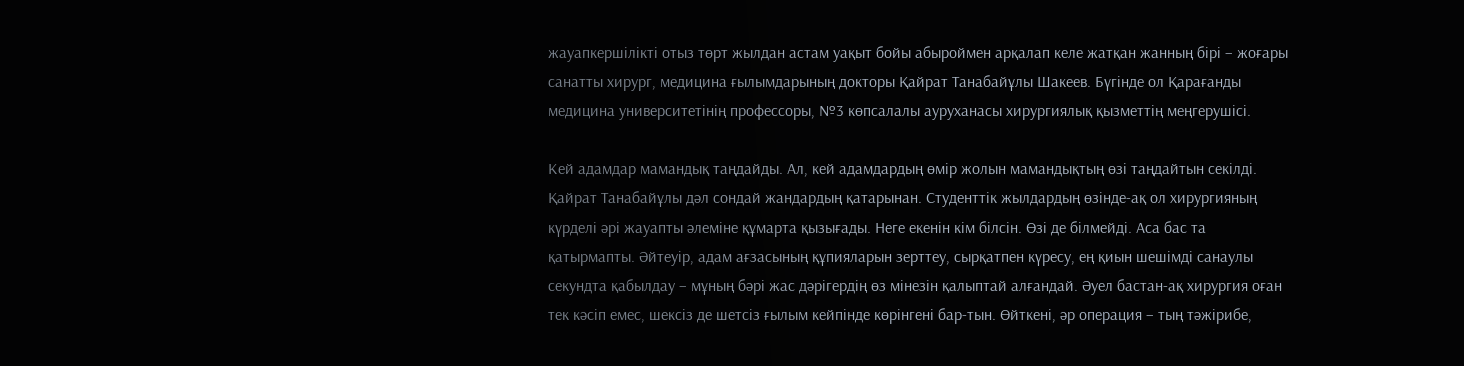жауапкершілікті отыз төрт жылдан астам уақыт бойы абыроймен арқалап келе жатқан жанның бірі – жоғары санатты хирург, медицина ғылымдарының докторы Қайрат Танабайұлы Шакеев. Бүгінде ол Қарағанды медицина университетінің профессоры, №3 көпсалалы ауруханасы хирургиялық қызметтің меңгерушісі.

Кей адамдар мамандық таңдайды. Ал, кей адамдардың өмір жолын мамандықтың өзі таңдайтын секілді. Қайрат Танабайұлы дәл сондай жандардың қатарынан. Студенттік жылдардың өзінде-ақ ол хирургияның күрделі әрі жауапты әлеміне құмарта қызығады. Неге екенін кім білсін. Өзі де білмейді. Аса бас та қатырмапты. Әйтеуір, адам ағзасының құпияларын зерттеу, сырқатпен күресу, ең қиын шешімді санаулы секундта қабылдау – мұның бәрі жас дәрігердің өз мінезін қалыптай алғандай. Әуел бастан-ақ хирургия оған тек кәсіп емес, шексіз де шетсіз ғылым кейпінде көрінгені бар-тын. Өйткені, әр операция – тың тәжірибе,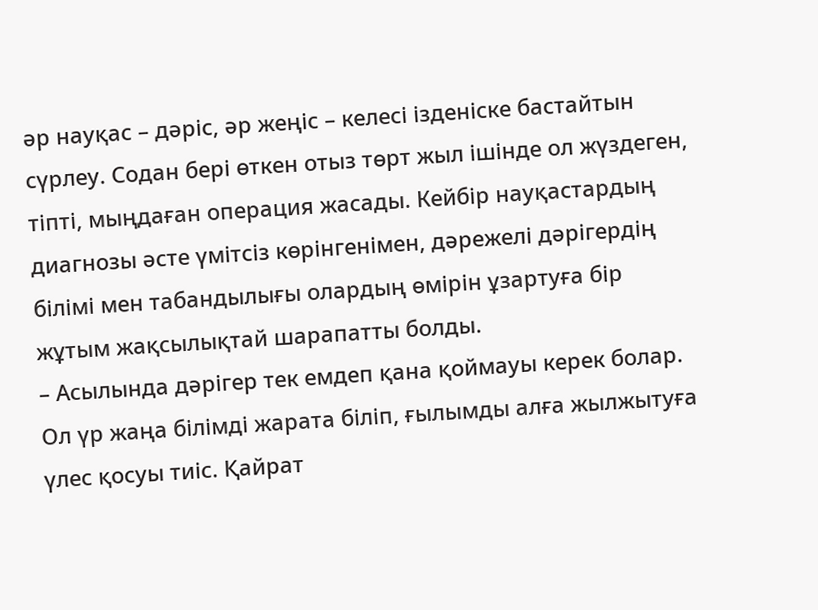әр науқас – дәріс, әр жеңіс – келесі ізденіске бастайтын сүрлеу. Содан бері өткен отыз төрт жыл ішінде ол жүздеген, тіпті, мыңдаған операция жасады. Кейбір науқастардың диагнозы әсте үмітсіз көрінгенімен, дәрежелі дәрігердің білімі мен табандылығы олардың өмірін ұзартуға бір жұтым жақсылықтай шарапатты болды.
– Асылында дәрігер тек емдеп қана қоймауы керек болар. Ол үр жаңа білімді жарата біліп, ғылымды алға жылжытуға үлес қосуы тиіс. Қайрат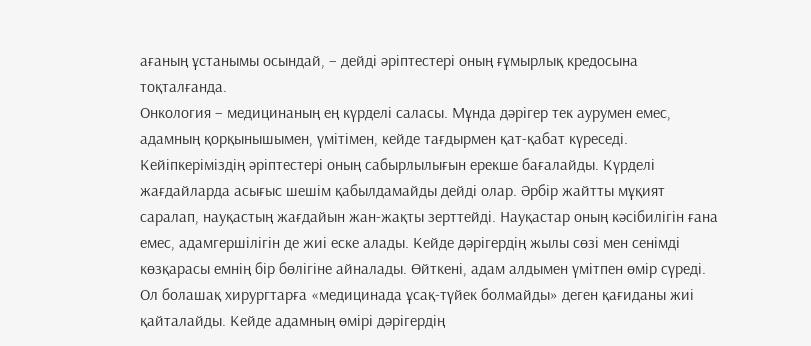ағаның ұстанымы осындай, – дейді әріптестері оның ғұмырлық кредосына тоқталғанда.
Онкология – медицинаның ең күрделі саласы. Мұнда дәрігер тек аурумен емес, адамның қорқынышымен, үмітімен, кейде тағдырмен қат-қабат күреседі. Кейіпкеріміздің әріптестері оның сабырлылығын ерекше бағалайды. Күрделі жағдайларда асығыс шешім қабылдамайды дейді олар. Әрбір жайтты мұқият саралап, науқастың жағдайын жан-жақты зерттейді. Науқастар оның кәсібилігін ғана емес, адамгершілігін де жиі еске алады. Кейде дәрігердің жылы сөзі мен сенімді көзқарасы емнің бір бөлігіне айналады. Өйткені, адам алдымен үмітпен өмір сүреді.
Ол болашақ хирургтарға «медицинада ұсақ-түйек болмайды» деген қағиданы жиі қайталайды. Кейде адамның өмірі дәрігердің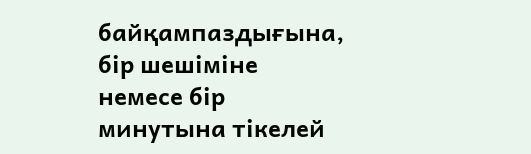байқампаздығына, бір шешіміне немесе бір минутына тікелей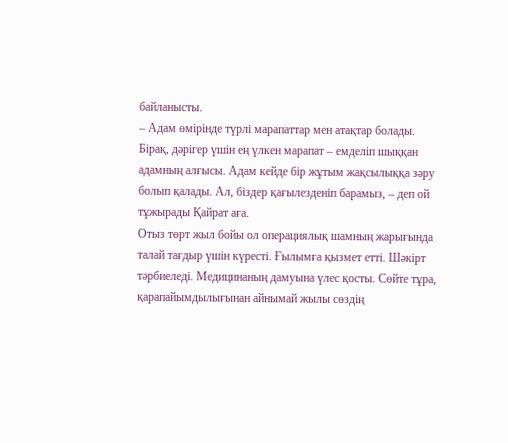байланысты.
– Адам өмірінде түрлі марапаттар мен атақтар болады. Бірақ, дәрігер үшін ең үлкен марапат – емделіп шыққан адамның алғысы. Адам кейде бір жұтым жақсылыққа зәру болып қалады. Ал, біздер қағылезденіп барамыз, – деп ой тұжырады Қайрат аға.
Отыз төрт жыл бойы ол операциялық шамның жарығында талай тағдыр үшін күресті. Ғылымға қызмет етті. Шәкірт тәрбиеледі. Медицинаның дамуына үлес қосты. Сөйте тұра, қарапайымдылығынан айнымай жылы сөздің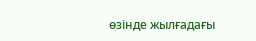өзінде жылғадағы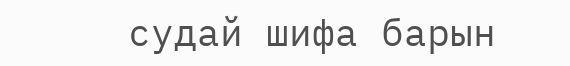судай шифа барын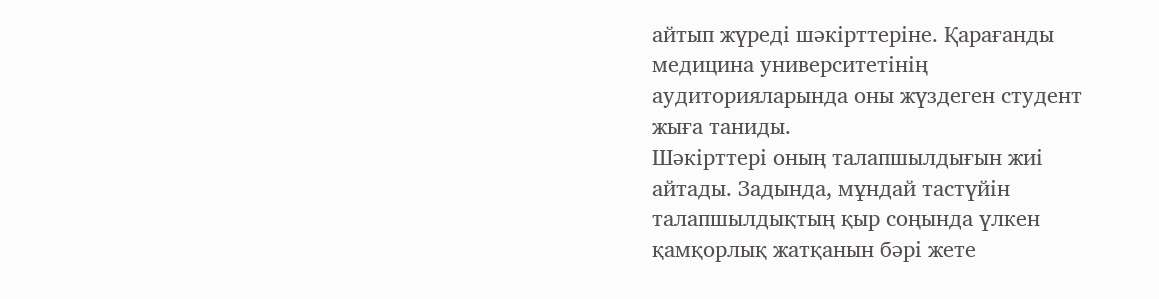айтып жүреді шәкірттеріне. Қарағанды медицина университетінің аудиторияларында оны жүздеген студент жыға таниды.
Шәкірттері оның талапшылдығын жиі айтады. Задында, мұндай тастүйін талапшылдықтың қыр соңында үлкен қамқорлық жатқанын бәрі жете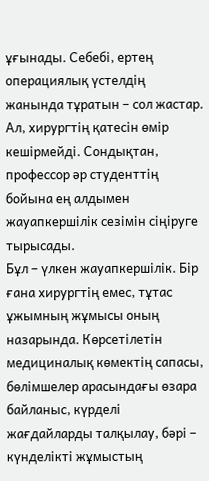ұғынады. Себебі, ертең операциялық үстелдің жанында тұратын – сол жастар. Ал, хирургтің қатесін өмір кешірмейді. Сондықтан, профессор әр студенттің бойына ең алдымен жауапкершілік сезімін сіңіруге тырысады.
Бұл – үлкен жауапкершілік. Бір ғана хирургтің емес, тұтас ұжымның жұмысы оның назарында. Көрсетілетін медициналық көмектің сапасы, бөлімшелер арасындағы өзара байланыс, күрделі жағдайларды талқылау, бәрі – күнделікті жұмыстың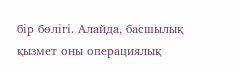бір бөлігі. Алайда, басшылық қызмет оны операциялық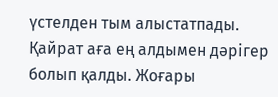үстелден тым алыстатпады. Қайрат аға ең алдымен дәрігер болып қалды. Жоғары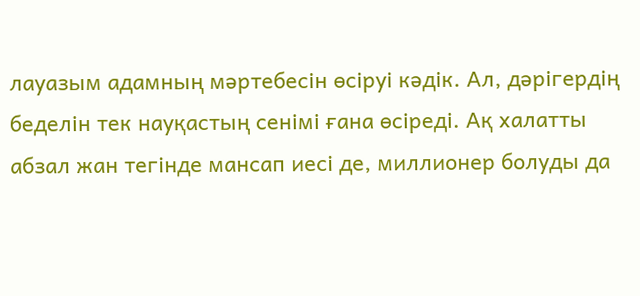лауазым адамның мәртебесін өсіруі кәдік. Ал, дәрігердің беделін тек науқастың сенімі ғана өсіреді. Ақ халатты абзал жан тегінде мансап иесі де, миллионер болуды да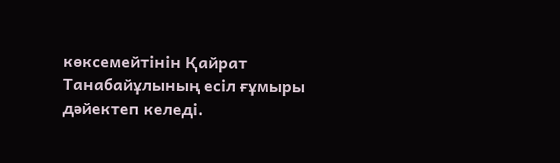көксемейтінін Қайрат Танабайұлының есіл ғұмыры дәйектеп келеді.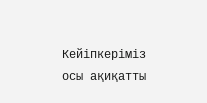Кейіпкеріміз осы ақиқатты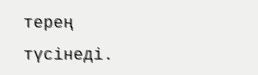терең түсінеді.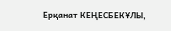Ерқанат КЕҢЕСБЕКҰЛЫ,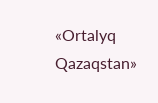«Ortalyq Qazaqstan»